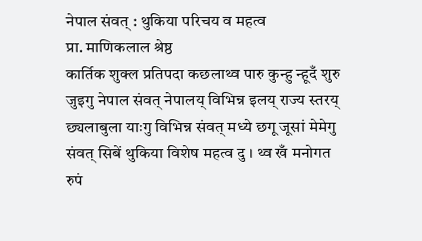नेपाल संवत् : थुकिया परिचय व महत्व
प्रा. माणिकलाल श्रेष्ठ
कार्तिक शुक्ल प्रतिपदा कछलाथ्व पारु कुन्हु न्हूदँ शुरु जुइगु नेपाल संवत् नेपालय् विभिन्न इलय् राज्य स्तरय् छ्यलाबुला याःगु विभिन्न संवत् मध्ये छगू जूसां मेमेगु संवत् सिबें थुकिया विशेष महत्व दु । थ्व खँ मनोगत रुपं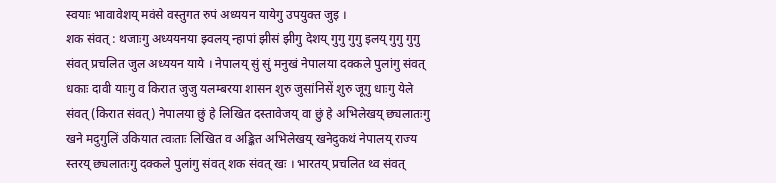स्वयाः भावावेशय् मवंसे वस्तुगत रुपं अध्ययन यायेगु उपयुक्त जुइ ।
शक संवत् : थजाःगु अध्ययनया झ्वलय् न्हापां झीसं झीगु देशय् गुगु गुगु इलय् गुगु गुगु संवत् प्रचलित जुल अध्ययन याये । नेपालय् सुं सुं मनुखं नेपालया दक्कले पुलांगु संवत् धकाः दावी याःगु व किरात जुजु यलम्बरया शासन शुरु जुसांनिसें शुरु जूगु धाःगु येले संवत् (किरात संवत्) नेपालया छुं हे लिखित दस्तावेजय् वा छुं हे अभिलेखय् छ्यलातःगु खने मदुगुलिं उकियात त्वःताः लिखित व अङ्कित अभिलेखय् खनेदुकथं नेपालय् राज्य स्तरय् छ्यलातःगु दक्कले पुलांगु संवत् शक संवत् खः । भारतय् प्रचलित थ्व संवत्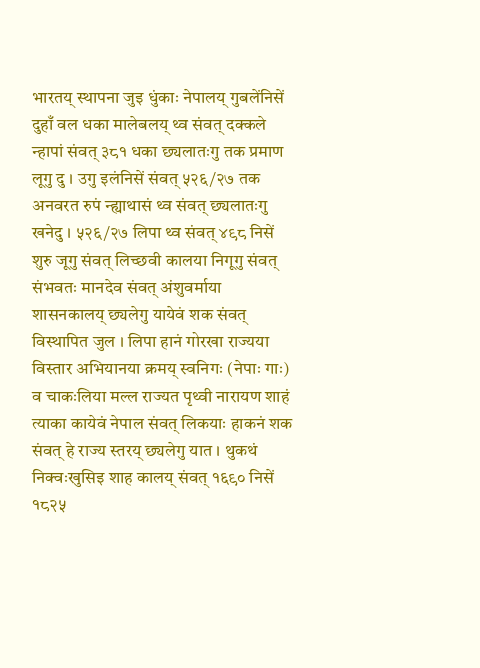भारतय् स्थापना जुइ धुंकाः नेपालय् गुबलेंनिसें दुहाँ वल धका मालेबलय् थ्व संवत् दक्कले न्हापां संवत् ३८१ धका छ्यलातःगु तक प्रमाण लूगु दु । उगु इलंनिसें संवत् ५२६/२७ तक अनवरत रुपं न्ह्याथासं थ्व संवत् छ्यलातःगु खनेदु । ५२६/२७ लिपा थ्व संवत् ४९८ निसें शुरु जूगु संवत् लिच्छवी कालया निगूगु संवत् संभवतः मानदेव संवत् अंशुवर्माया शासनकालय् छ्यलेगु यायेवं शक संवत् विस्थापित जुल । लिपा हानं गोरखा राज्यया विस्तार अभियानया क्रमय् स्वनिगः (नेपाः गाः) व चाकःलिया मल्ल राज्यत पृथ्वी नारायण शाहं त्याका कायेवं नेपाल संवत् लिकयाः हाकनं शक संवत् हे राज्य स्तरय् छ्यलेगु यात । थुकथं निक्वःखुसिइ शाह कालय् संवत् १६९० निसें १८२५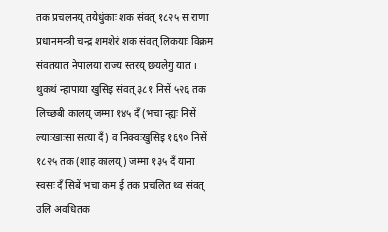तक प्रचलनय् तयेधुंकाः शक संवत् १८२५ स राणा प्रधानमन्त्री चन्द्र शमशेरं शक संवत् लिकयाः विक्रम संवतयात नेपालया राज्य स्तरय् छयलेगु यात ।
थुकथं न्हापाया खुसिइ संवत् ३८१ निसें ५२६ तक लिच्छबी कालय् जम्मा १४५ दँ (भचा न्ह्यः निसें ल्याःखाःसा सत्या दँ) व निक्वःखुसिइ १६९० निसें १८२५ तक (शाह कालय्) जम्मा १३५ दँ याना स्वसः दँ सिबें भचा कम ई तक प्रचलित थ्व संवत् उलि अवधितक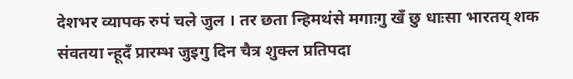देशभर व्यापक रुपं चले जुल । तर छता न्हिमथंसे मगाःगु खँ छु धाःसा भारतय् शक संवतया न्हूदँ प्रारम्भ जुइगु दिन चैत्र शुक्ल प्रतिपदा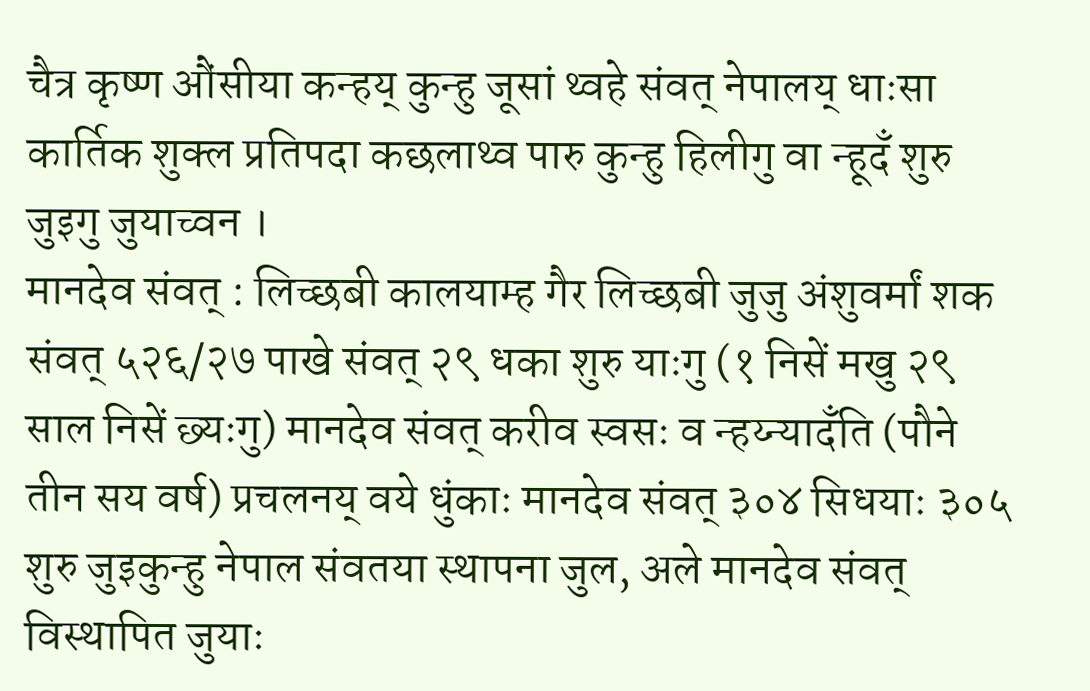चैत्र कृष्ण औंसीया कन्हय् कुन्हु जूसां थ्वहे संवत् नेपालय् धाःसा कार्तिक शुक्ल प्रतिपदा कछलाथ्व पारु कुन्हु हिलीगु वा न्हूदँ शुरु जुइगु जुयाच्वन ।
मानदेव संवत् : लिच्छबी कालयाम्ह गैर लिच्छबी जुजु अंशुवर्मां शक संवत् ५२६/२७ पाखे संवत् २९ धका शुरु याःगु (१ निसें मखु २९ साल निसें छ्यःगु) मानदेव संवत् करीव स्वसः व न्हय्न्यादँति (पौने तीन सय वर्ष) प्रचलनय् वये धुंकाः मानदेव संवत् ३०४ सिधयाः ३०५ शुरु जुइकुन्हु नेपाल संवतया स्थापना जुल, अले मानदेव संवत् विस्थापित जुयाः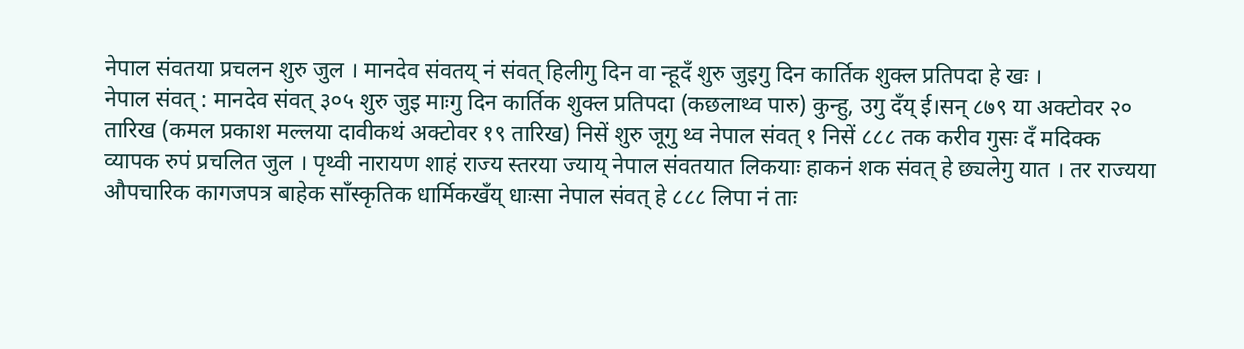नेपाल संवतया प्रचलन शुरु जुल । मानदेव संवतय् नं संवत् हिलीगु दिन वा न्हूदँ शुरु जुइगु दिन कार्तिक शुक्ल प्रतिपदा हे खः ।
नेपाल संवत् : मानदेव संवत् ३०५ शुरु जुइ माःगु दिन कार्तिक शुक्ल प्रतिपदा (कछलाथ्व पारु) कुन्हु, उगु दँय् ई।सन् ८७९ या अक्टोवर २० तारिख (कमल प्रकाश मल्लया दावीकथं अक्टोवर १९ तारिख) निसें शुरु जूगु थ्व नेपाल संवत् १ निसें ८८८ तक करीव गुसः दँ मदिक्क व्यापक रुपं प्रचलित जुल । पृथ्वी नारायण शाहं राज्य स्तरया ज्याय् नेपाल संवतयात लिकयाः हाकनं शक संवत् हे छ्यलेगु यात । तर राज्यया औपचारिक कागजपत्र बाहेक साँस्कृतिक धार्मिकखँय् धाःसा नेपाल संवत् हे ८८८ लिपा नं ताः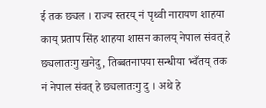ई तक छ्यल । राज्य स्तरय् नं पृथ्वी नारायण शाहया काय् प्रताप सिंह शाहया शासन कालय् नेपाल संवत् हे छ्यलातःगु खनेदु, तिब्बतनापया सन्धीया भ्वँतय् तक नं नेपाल संवत् हे छ्यलातःगु दु । अथे हे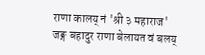राणा कालय् नं 'श्री ३ महाराज' जङ्ग बहादुर राणा बेलायत वं बलय्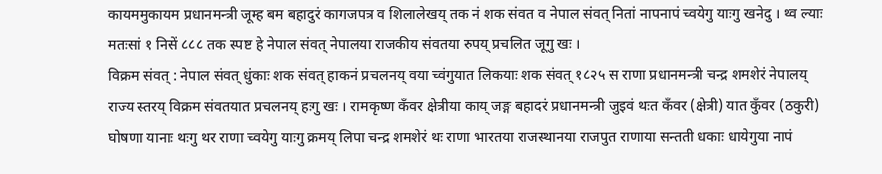कायममुकायम प्रधानमन्त्री जूम्ह बम बहादुरं कागजपत्र व शिलालेखय् तक नं शक संवत व नेपाल संवत् नितां नापनापं च्वयेगु याःगु खनेदु । थ्व ल्याः मतःसां १ निसें ८८८ तक स्पष्ट हे नेपाल संवत् नेपालया राजकीय संवतया रुपय् प्रचलित जूगु खः ।
विक्रम संवत् : नेपाल संवत् धुंकाः शक संवत् हाकनं प्रचलनय् वया च्वंगुयात लिकयाः शक संवत् १८२५ स राणा प्रधानमन्त्री चन्द्र शमशेरं नेपालय् राज्य स्तरय् विक्रम संवतयात प्रचलनय् हःगु खः । रामकृष्ण कँवर क्षेत्रीया काय् जङ्ग बहादरं प्रधानमन्त्री जुइवं थःत कँवर (क्षेत्री) यात कुँवर (ठकुरी) घोषणा यानाः थःगु थर राणा च्वयेगु याःगु क्रमय् लिपा चन्द्र शमशेरं थः राणा भारतया राजस्थानया राजपुत राणाया सन्तती धकाः धायेगुया नापं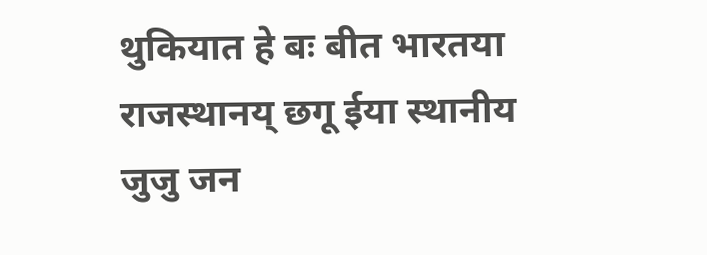थुकियात हे बः बीत भारतया राजस्थानय् छगू ईया स्थानीय जुजु जन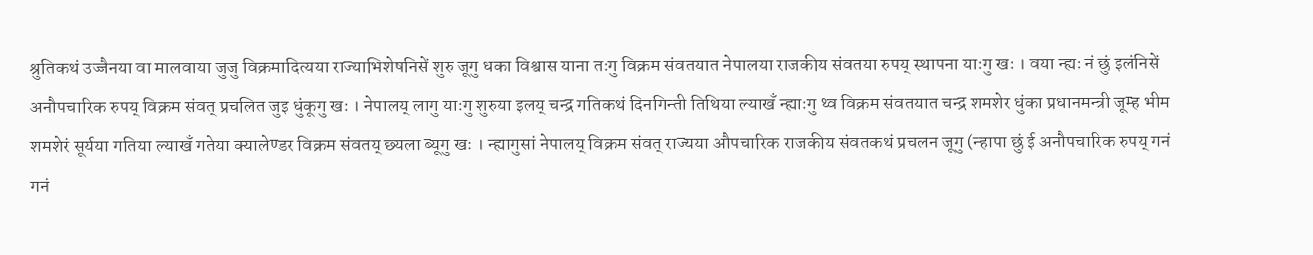श्रुतिकथं उज्जैनया वा मालवाया जुजु विक्रमादित्यया राज्याभिशेषनिसें शुरु जूगु धका विश्वास याना तःगु विक्रम संवतयात नेपालया राजकीय संवतया रुपय् स्थापना याःगु खः । वया न्ह्यः नं छुं इलंनिसें अनौपचारिक रुपय् विक्रम संवत् प्रचलित जुइ धुंकूगु खः । नेपालय् लागु याःगु शुरुया इलय् चन्द्र गतिकथं दिनगिन्ती तिथिया ल्याखँ न्ह्याःगु थ्व विक्रम संवतयात चन्द्र शमशेर धुंका प्रधानमन्त्री जूम्ह भीम शमशेरं सूर्यया गतिया ल्याखँ गतेया क्यालेण्डर विक्रम संवतय् छ्यला ब्यूगु खः । न्ह्यागुसां नेपालय् विक्रम संवत् राज्यया औपचारिक राजकीय संवतकथं प्रचलन जूगु (न्हापा छुं ई अनौपचारिक रुपय् गनं गनं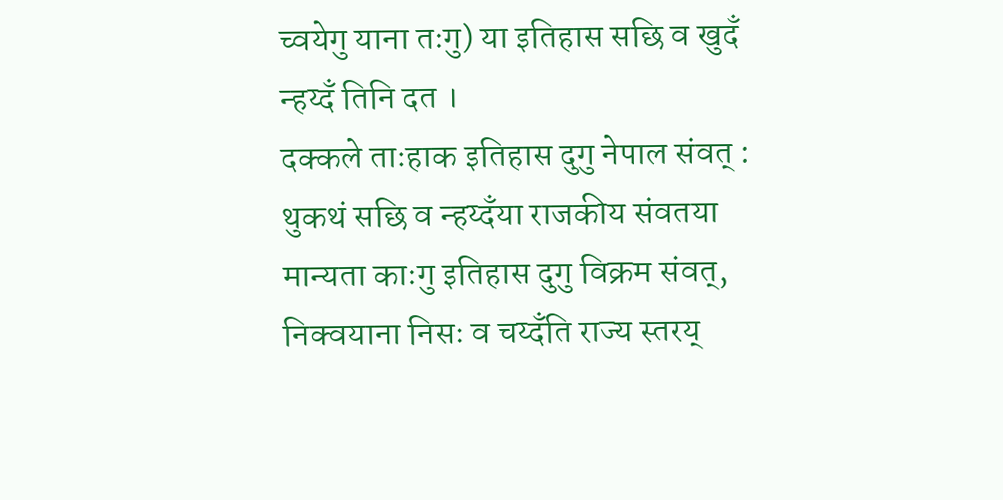च्वयेगु याना तःगु) या इतिहास सछि व खुदँ न्हय्दँ तिनि दत ।
दक्कले ताःहाक इतिहास दुगु नेपाल संवत् : थुकथं सछि व न्हय्दँया राजकीय संवतया मान्यता काःगु इतिहास दुगु विक्रम संवत्, निक्वयाना निसः व चय्दँति राज्य स्तरय्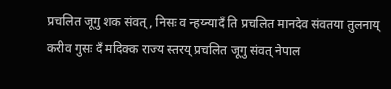प्रचलित जूगु शक संवत्, निसः व न्हय्न्यादँ ति प्रचलित मानदेव संवतया तुलनाय् करीव गुसः दँ मदिक्क राज्य स्तरय् प्रचलित जूगु संवत् नेपाल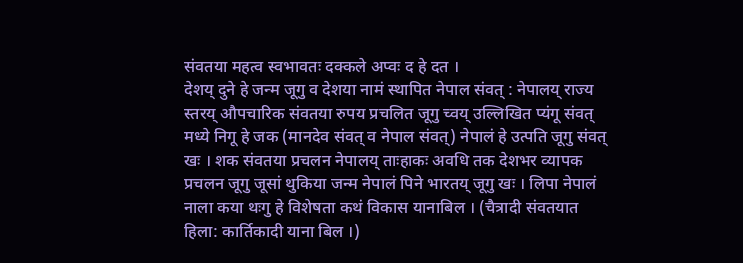संवतया महत्व स्वभावतः दक्कले अप्वः द हे दत ।
देशय् दुने हे जन्म जूगु व देशया नामं स्थापित नेपाल संवत् : नेपालय् राज्य स्तरय् औपचारिक संवतया रुपय प्रचलित जूगु च्वय् उल्लिखित प्यंगू संवत् मध्ये निगू हे जक (मानदेव संवत् व नेपाल संवत्) नेपालं हे उत्पति जूगु संवत् खः । शक संवतया प्रचलन नेपालय् ताःहाकः अवधि तक देशभर व्यापक प्रचलन जूगु जूसां थुकिया जन्म नेपालं पिने भारतय् जूगु खः । लिपा नेपालं नाला कया थःगु हे विशेषता कथं विकास यानाबिल । (चैत्रादी संवतयात हिला: कार्तिकादी याना बिल ।)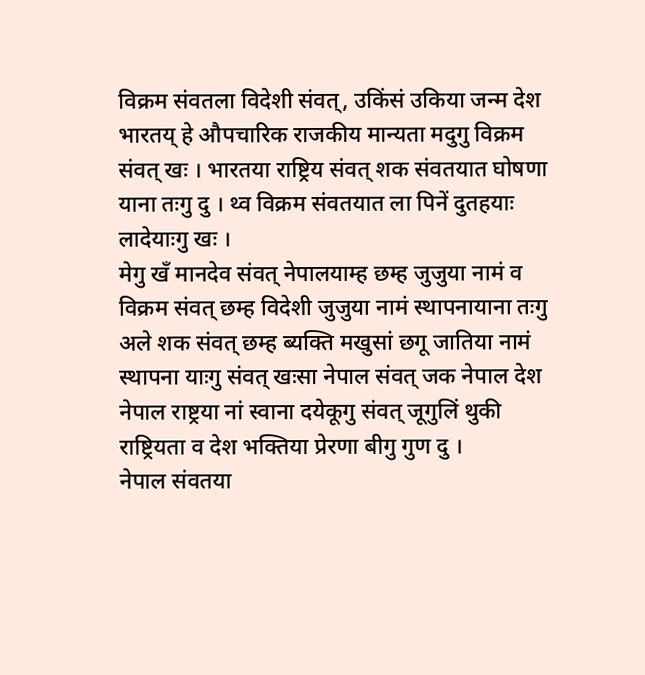विक्रम संवतला विदेशी संवत्, उकिंसं उकिया जन्म देश भारतय् हे औपचारिक राजकीय मान्यता मदुगु विक्रम संवत् खः । भारतया राष्ट्रिय संवत् शक संवतयात घोषणा याना तःगु दु । थ्व विक्रम संवतयात ला पिनें दुतहयाः लादेयाःगु खः ।
मेगु खँ मानदेव संवत् नेपालयाम्ह छम्ह जुजुया नामं व विक्रम संवत् छम्ह विदेशी जुजुया नामं स्थापनायाना तःगु अले शक संवत् छम्ह ब्यक्ति मखुसां छगू जातिया नामं स्थापना याःगु संवत् खःसा नेपाल संवत् जक नेपाल देश नेपाल राष्ट्रया नां स्वाना दयेकूगु संवत् जूगुलिं थुकी राष्ट्रियता व देश भक्तिया प्रेरणा बीगु गुण दु ।
नेपाल संवतया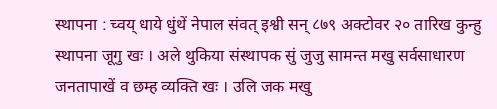स्थापना : च्वय् धाये धुंथें नेपाल संवत् इश्वी सन् ८७९ अक्टोवर २० तारिख कुन्हु स्थापना जूगु खः । अले थुकिया संस्थापक सुं जुजु सामन्त मखु सर्वसाधारण जनतापाखें व छम्ह व्यक्ति खः । उलि जक मखु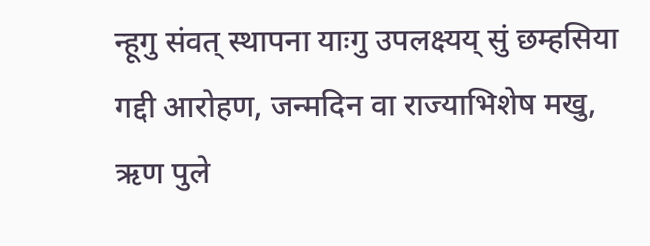न्हूगु संवत् स्थापना याःगु उपलक्ष्यय् सुं छम्हसिया गद्दी आरोहण, जन्मदिन वा राज्याभिशेष मखु, ऋण पुले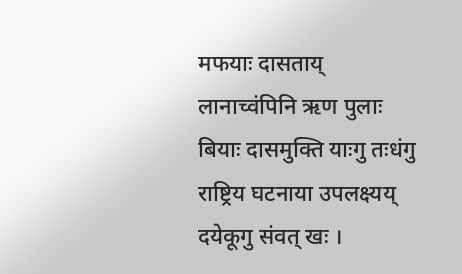मफयाः दासताय् लानाच्वंपिनि ऋण पुलाः बियाः दासमुक्ति याःगु तःधंगु राष्ट्रिय घटनाया उपलक्ष्यय् दयेकूगु संवत् खः ।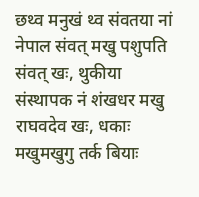छथ्व मनुखं थ्व संवतया नां नेपाल संवत् मखु पशुपति संवत् खः, थुकीया संस्थापक नं शंखधर मखु राघवदेव खः, धकाः मखुमखुगु तर्क बियाः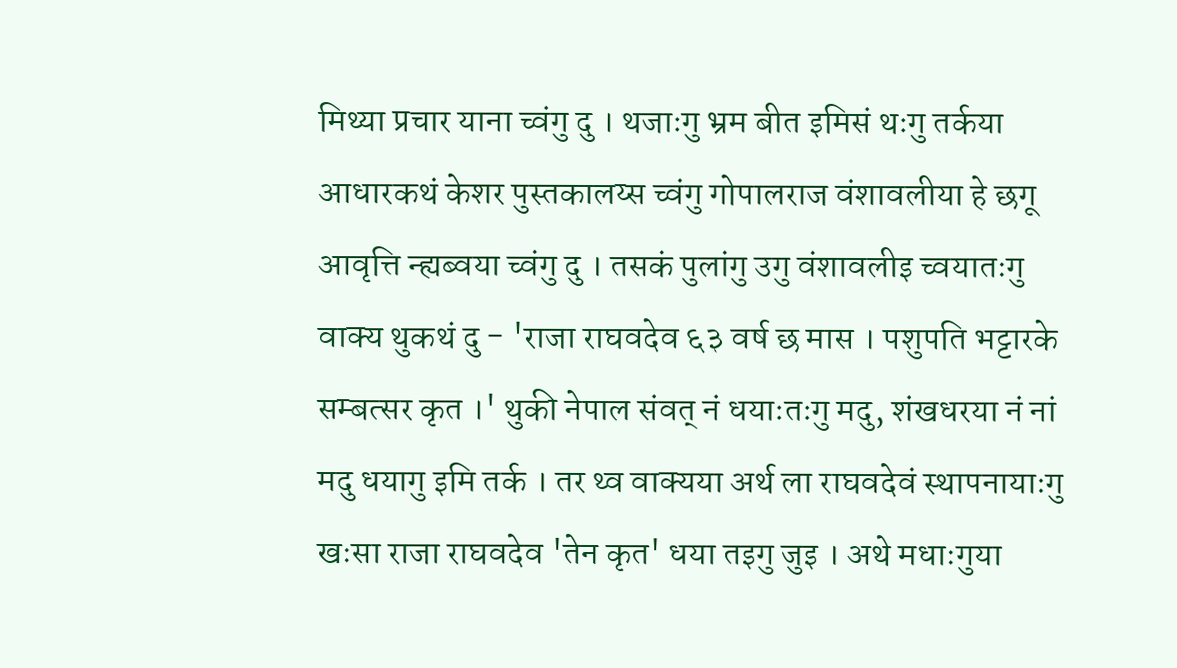मिथ्या प्रचार याना च्वंगु दु । थजाःगु भ्रम बीत इमिसं थःगु तर्कया आधारकथं केशर पुस्तकालय्स च्वंगु गोपालराज वंशावलीया हे छगू आवृत्ति न्ह्यब्वया च्वंगु दु । तसकं पुलांगु उगु वंशावलीइ च्वयातःगु वाक्य थुकथं दु - 'राजा राघवदेव ६३ वर्ष छ मास । पशुपति भट्टारके सम्बत्सर कृत ।' थुकी नेपाल संवत् नं धयाःतःगु मदु, शंखधरया नं नां मदु धयागु इमि तर्क । तर थ्व वाक्यया अर्थ ला राघवदेवं स्थापनायाःगु खःसा राजा राघवदेव 'तेन कृत' धया तइगु जुइ । अथे मधाःगुया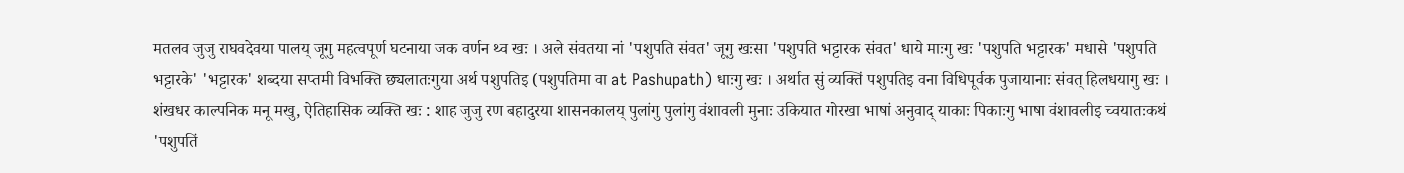मतलव जुजु राघवदेवया पालय् जूगु महत्वपूर्ण घटनाया जक वर्णन थ्व खः । अले संवतया नां 'पशुपति संवत' जूगु खःसा 'पशुपति भट्टारक संवत' धाये माःगु खः 'पशुपति भट्टारक' मधासे 'पशुपति भट्टारके' 'भट्टारक' शब्दया सप्तमी विभक्ति छ्यलातःगुया अर्थ पशुपतिइ (पशुपतिमा वा at Pashupath) धाःगु खः । अर्थात सुं व्यक्तिं पशुपतिइ वना विधिपूर्वक पुजायानाः संवत् हिलधयागु खः ।
शंखधर काल्पनिक मनू मखु, ऐतिहासिक व्यक्ति खः : शाह जुजु रण बहादुरया शासनकालय् पुलांगु पुलांगु वंशावली मुनाः उकियात गोरखा भाषां अनुवाद् याकाः पिकाःगु भाषा वंशावलीइ च्वयातःकथं 'पशुपतिं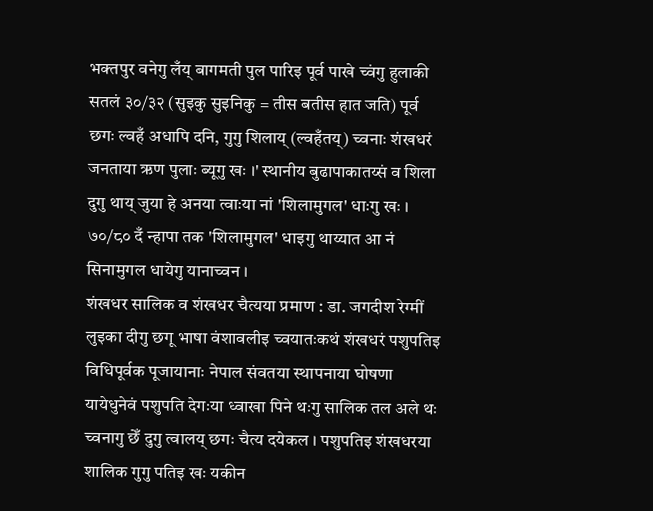भक्तपुर वनेगु लँय् बागमती पुल पारिइ पूर्व पाखे च्वंगु हुलाकी सतलं ३०/३२ (सुइकु सुइनिकु = तीस बतीस हात जति) पूर्व छगः ल्वहँ अधापि दनि, गुगु शिलाय् (ल्वहँतय्) च्वनाः शंखधरं जनताया ऋण पुलाः ब्यूगु खः ।' स्थानीय बुढापाकातय्सं व शिला दुगु थाय् जुया हे अनया त्वाःया नां 'शिलामुगल' धाःगु खः । ७०/८० दँ न्हापा तक 'शिलामुगल' धाइगु थाय्यात आ नं सिनामुगल धायेगु यानाच्वन ।
शंखधर सालिक व शंखधर चैत्यया प्रमाण : डा. जगदीश रेग्मीं लुइका दीगु छगू भाषा वंशावलीइ च्वयातःकथं शंखधरं पशुपतिइ विधिपूर्वक पूजायानाः नेपाल संवतया स्थापनाया घोषणा यायेधुनेवं पशुपति देगःया ध्वाखा पिने थःगु सालिक तल अले थः च्वनागु छेँ दुगु त्वालय् छगः चैत्य दयेकल । पशुपतिइ शंखधरया शालिक गुगु पतिइ खः यकीन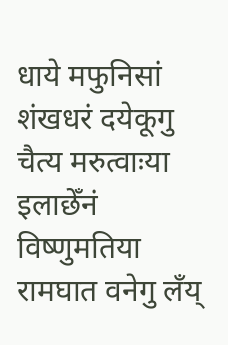धाये मफुनिसां शंखधरं दयेकूगु चैत्य मरुत्वाःया इलाछेँनं विष्णुमतिया रामघात वनेगु लँय्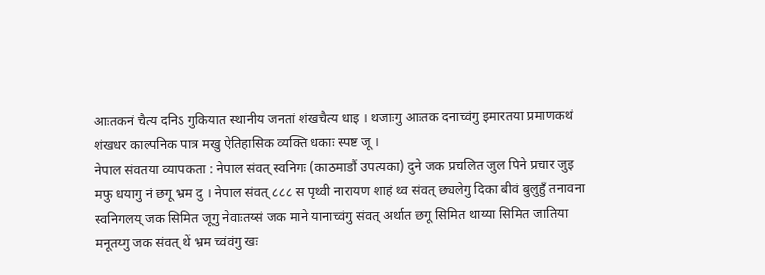आःतकनं चैत्य दनिऽ गुकियात स्थानीय जनतां शंखचैत्य धाइ । थजाःगु आःतक दनाच्वंगु इमारतया प्रमाणकथं शंखधर काल्पनिक पात्र मखु ऐतिहासिक व्यक्ति धकाः स्पष्ट जू ।
नेपाल संवतया व्यापकता : नेपाल संवत् स्वनिगः (काठमाडौं उपत्यका) दुने जक प्रचलित जुल पिने प्रचार जुइ मफु धयागु नं छगू भ्रम दु । नेपाल संवत् ८८८ स पृथ्वी नारायण शाहं थ्व संवत् छ्यलेगु दिका बीवं बुलुहुँ तनावना स्वनिगलय् जक सिमित जूगु नेवाःतय्सं जक माने यानाच्वंगु संवत् अर्थात छगू सिमित थाय्या सिमित जातिया मनूतय्गु जक संवत् थें भ्रम च्वंवंगु खः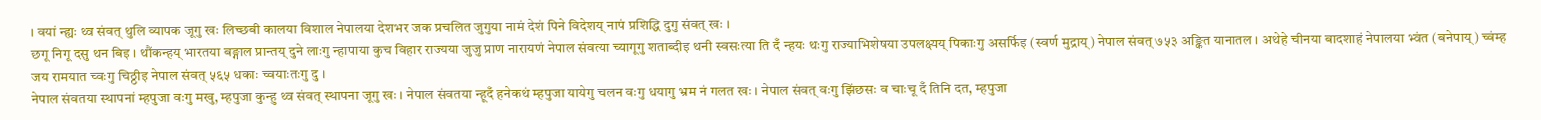। वयां न्ह्यः थ्व संवत् थुलि व्यापक जूगु खः लिच्छबी कालया विशाल नेपालया देशभर जक प्रचलित जुगुया नामं देशं पिने विदेशय् नापं प्रशिद्धि दुगु संवत् खः ।
छगू निगू दसु थन बिइ । थौंकन्हय् भारतया बङ्गाल प्रान्तय् दुने लाःगु न्हापाया कुच विहार राज्यया जुजु प्राण नारायणं नेपाल संवत्या च्यागूगु शताब्दीइ थनी स्वसःत्या ति दँ न्हयः थःगु राज्याभिशेषया उपलक्ष्यय् पिकाःगु असर्फिइ (स्वर्ण मुद्राय्) नेपाल संवत् ७५३ अङ्कित यानातल । अथेहे चीनया बादशाहं नेपालया भ्वंत (बनेपाय्) च्वंम्ह जय रामयात च्वःगु चिठ्ठीइ नेपाल संवत् ५६५ धकाः च्वयाःतःगु दु ।
नेपाल संवतया स्थापनां म्हपुजा वःगु मखु, म्हपुजा कुन्हु थ्व संवत् स्थापना जूगु खः । नेपाल संवतया न्हूदँ हनेकथं म्हपुजा यायेगु चलन वःगु धयागु भ्रम नं गलत खः । नेपाल संवत् वःगु झिंछसः व चाःचू दँ तिनि दत, म्हपुजा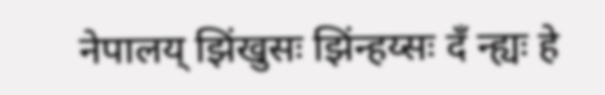नेपालय् झिंखुसः झिंन्हय्सः दँ न्ह्यः हे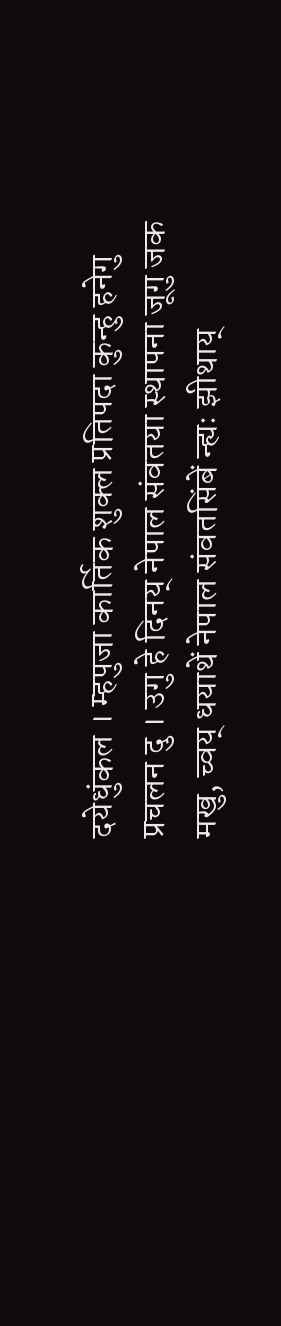दयेधुंकल । म्हपुजा कार्तिक शुक्ल प्रतिपदा कुन्हु हनेगु प्रचलन दु । उगु हे दिनय् नेपाल संवतया स्थापना जूगु जक मखु, च्वय् धयाथें नेपाल संवतसिंबें न्ह्यः झीथाय्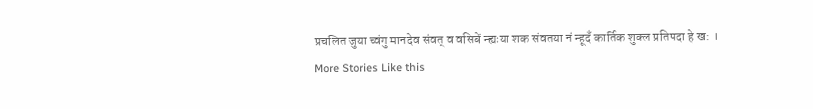प्रचलित जुया च्वंगु मानदेव संवत् व वसिबें न्ह्यःया शक संवतया नं न्हूदँ कार्तिक शुक्ल प्रतिपदा हे ख: ।
More Stories Like this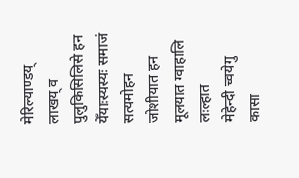मेरिल्याण्डय् लाखय् व पुलुकिसिलिसे हन येँयाःस्यस्यः समाजं सत्यमोहन जोशीयात हन
मूलयात ग्वाहालि लःल्हात
मेहेन्दी च्वयेगु कासा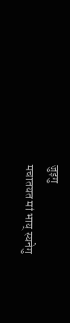जुइगु
मचातयत मां भाय् स्यनेगु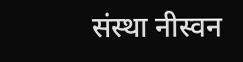संस्था नीस्वन